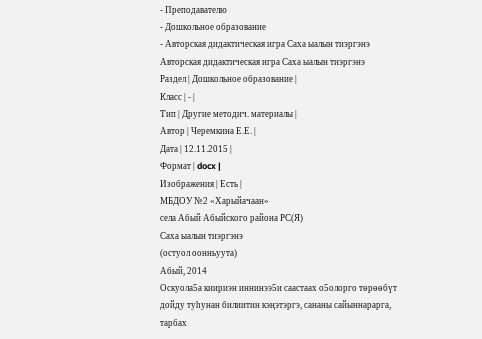- Преподавателю
- Дошкольное образование
- Авторская дидактическая игра Саха ыалын тиэргэнэ
Авторская дидактическая игра Саха ыалын тиэргэнэ
Раздел | Дошкольное образование |
Класс | - |
Тип | Другие методич. материалы |
Автор | Черемкина Е.Е. |
Дата | 12.11.2015 |
Формат | docx |
Изображения | Есть |
МБДОУ №2 «Харыйачаан»
села Абый Абыйского района РС(Я)
Саха ыалын тиэргэнэ
(остуол оонньуута)
Абый, 2014
Оскуола5а киириэн иннинээ5и саастаах о5олорго тɵрɵɵбүт дойду туhунан билиитин кэңэтэргэ, сананы сайыннарарга, тарбах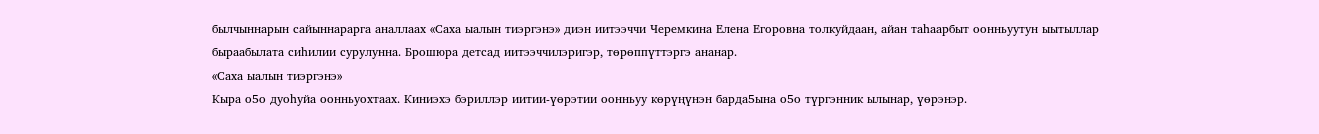былчыннарын сайыннарарга аналлаах «Саха ыалын тиэргэнэ» диэн иитээччи Черемкина Елена Егоровна толкуйдаан, айан таhаарбыт оонньуутун ыытыллар быраабылата сиhилии сурулунна. Брошюра детсад иитээччилэригэр, тɵрɵппүттэргэ ананар.
«Саха ыалын тиэргэнэ»
Кыра о5о дуоһуйа оонньуохтаах. Киниэхэ бэриллэр иитии-үөрэтии оонньуу көрүңүнэн барда5ына о5о түргэнник ылынар, үөрэнэр.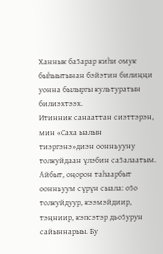Ханнык ба5арар киһи омук быһыытынан бэйэтин билиңңи уонна былыргы культуратын билиэхтээх.
Итинник санааттан сиэттэрэн, мин «Саха ыалын тиэргэнэ»диэн оонньууну толкуйдаан үлэбин са5алаатым. Айбыт, оңорон таһаарбыт оонньуум сүрүн сыала: о5о толкуйдуур, кээмэйдиир, тэңниир, кэпсэтэр дьо5урун сайыннарыы. Бу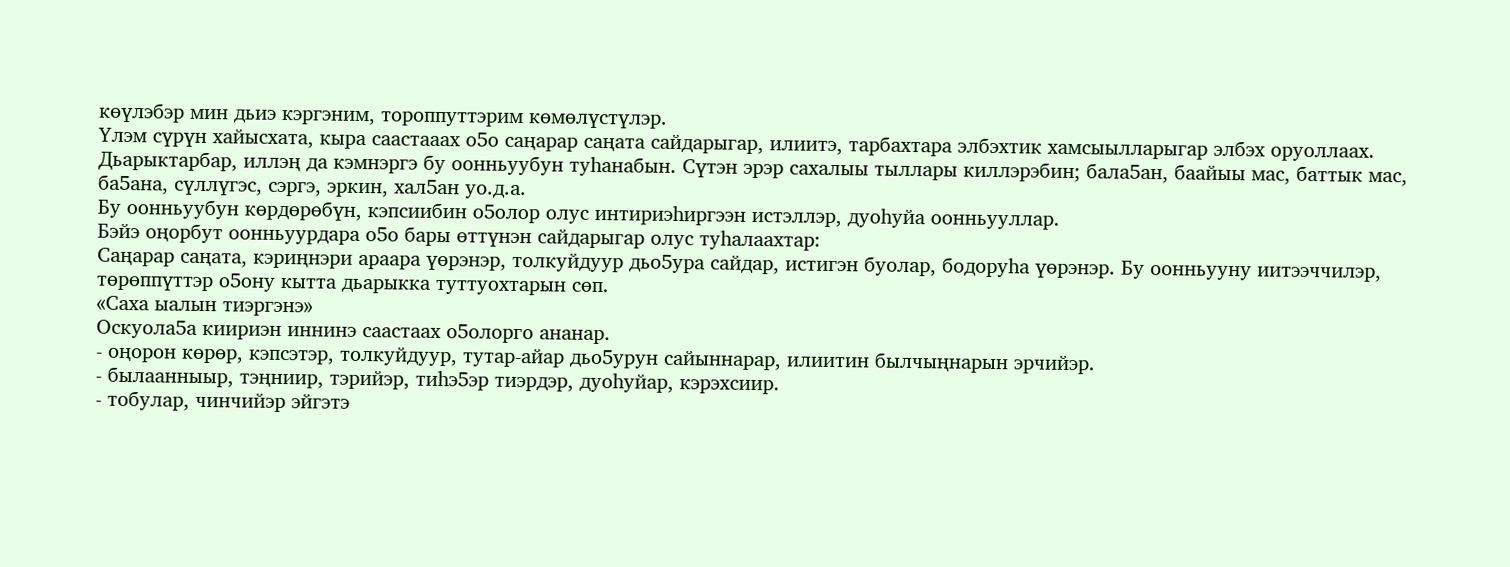кɵүлэбэр мин дьиэ кэргэним, тороппуттэрим көмөлүстүлэр.
Үлэм сүрүн хайысхата, кыра саастааах о5о саңарар саңата сайдарыгар, илиитэ, тарбахтара элбэхтик хамсыылларыгар элбэх оруоллаах. Дьарыктарбар, иллэң да кэмнэргэ бу оонньуубун туһанабын. Сүтэн эрэр сахалыы тыллары киллэрэбин; бала5ан, баайыы мас, баттык мас, ба5ана, сүллүгэс, сэргэ, эркин, хал5ан уо.д.а.
Бу оонньуубун кɵрдɵрɵбүн, кэпсиибин о5олор олус интириэһиргээн истэллэр, дуоһуйа оонньууллар.
Бэйэ оңорбут оонньуурдара о5о бары ɵттүнэн сайдарыгар олус туһалаахтар:
Саңарар саңата, кэриңнэри араара үɵрэнэр, толкуйдуур дьо5ура сайдар, истигэн буолар, бодоруһа үɵрэнэр. Бу оонньууну иитээччилэр, тɵрɵппүттэр о5ону кытта дьарыкка туттуохтарын сɵп.
«Саха ыалын тиэргэнэ»
Оскуола5а киириэн иннинэ саастаах о5олорго ананар.
- оңорон кɵрɵр, кэпсэтэр, толкуйдуур, тутар-айар дьо5урун сайыннарар, илиитин былчыңнарын эрчийэр.
- былаанныыр, тэңниир, тэрийэр, тиһэ5эр тиэрдэр, дуоһуйар, кэрэхсиир.
- тобулар, чинчийэр эйгэтэ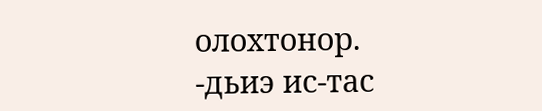олохтонор.
-дьиэ ис-тас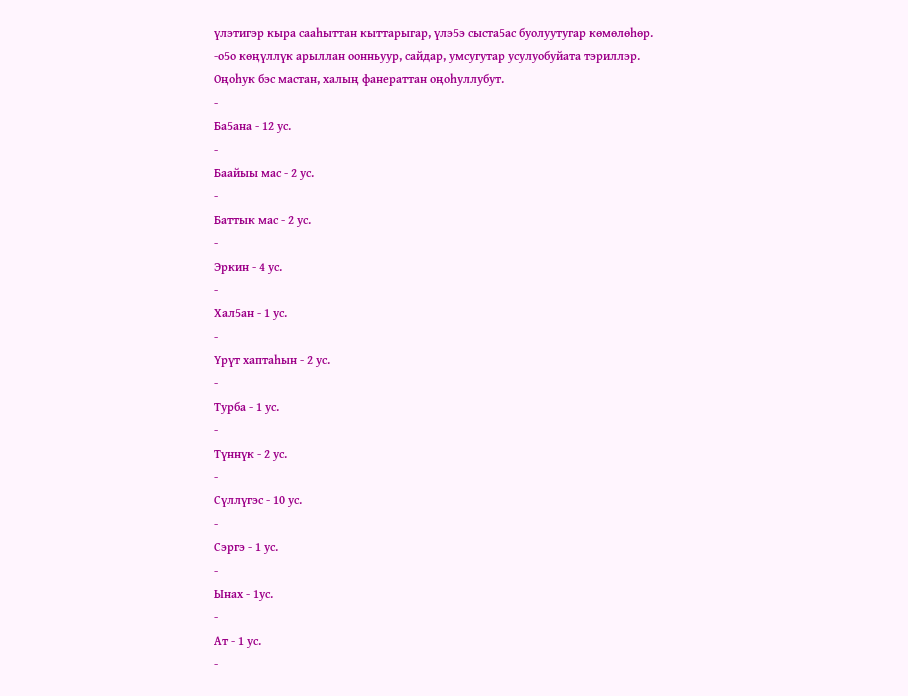үлэтигэр кыра сааһыттан кыттарыгар, үлэ5э сыста5ас буолуутугар кɵмɵлɵһɵр.
-о5о кɵңүллүк арыллан оонньуур, сайдар, умсугутар усулуобуйата тэриллэр.
Оңоһук бэс мастан, халың фанераттан оңоһуллубут.
-
Ба5ана - 12 ус.
-
Баайыы мас - 2 ус.
-
Баттык мас - 2 ус.
-
Эркин - 4 ус.
-
Хал5ан - 1 ус.
-
Үрүт хаптаһын - 2 ус.
-
Турба - 1 ус.
-
Түннүк - 2 ус.
-
Сүллүгэс - 10 ус.
-
Сэргэ - 1 ус.
-
Ынах - 1ус.
-
Ат - 1 ус.
-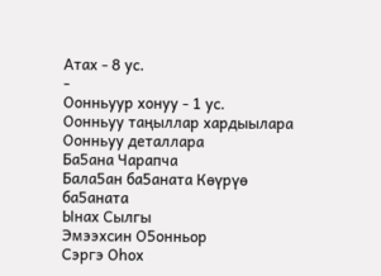Атах - 8 ус.
-
Оонньуур хонуу - 1 ус.
Оонньуу таңыллар хардыылара
Оонньуу деталлара
Ба5ана Чарапча
Бала5ан ба5аната Кɵүрүɵ ба5аната
Ынах Сылгы
Эмээхсин О5онньор
Сэргэ Оhох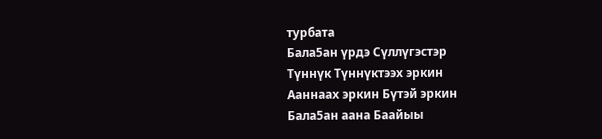турбата
Бала5ан үрдэ Сүллүгэстэр
Түннүк Түннүктээх эркин
Ааннаах эркин Бүтэй эркин
Бала5ан аана Баайыы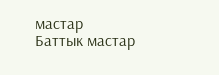мастар
Баттык мастар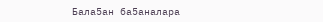Бала5ан ба5аналара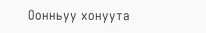Оонньуу хонуута